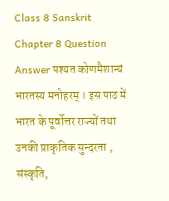Class 8 Sanskrit Chapter 8 Question Answer पश्यत कोणमैशान्यं भारतस्य मनोहरम् । इस पाठ में भारत के पूर्वोत्तर राज्यों तथा उनकी प्राकृतिक सुन्दरता , संस्कृति,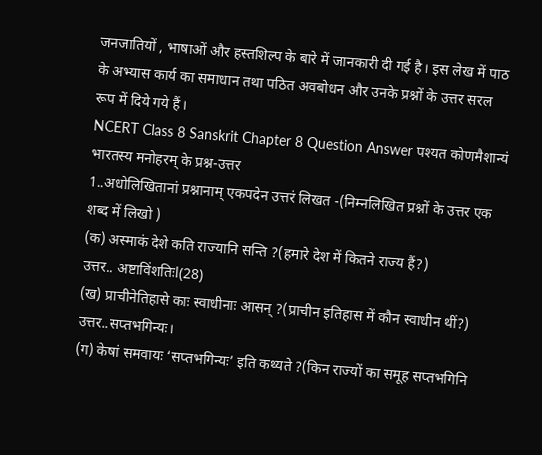जनजातियों , भाषाओं और हस्तशिल्प के बारे में जानकारी दी गई है। इस लेख में पाठ के अभ्यास कार्य का समाधान तथा पठित अवबोधन और उनके प्रश्नों के उत्तर सरल रूप में दिये गये हैं।
NCERT Class 8 Sanskrit Chapter 8 Question Answer पश्यत कोणमैशान्यं भारतस्य मनोहरम् के प्रश्न-उत्तर
1..अधोलिखितानां प्रश्नानाम् एकपदेन उत्तरं लिखत -(निम्नलिखित प्रश्नों के उत्तर एक शब्द में लिखो )
(क) अस्माकं देशे कति राज्यानि सन्ति ?(हमारे देश में कितने राज्य हैं?)
उत्तर.. अष्टाविंशतिःl(28)
(ख) प्राचीनेतिहासे काः स्वाधीनाः आसन् ?(प्राचीन इतिहास में कौन स्वाधीन थीं?)
उत्तर..सप्तभगिन्यः।
(ग) केषां समवायः ‘सप्तभगिन्यः’ इति कथ्यते ?(किन राज्यों का समूह सप्तभगिनि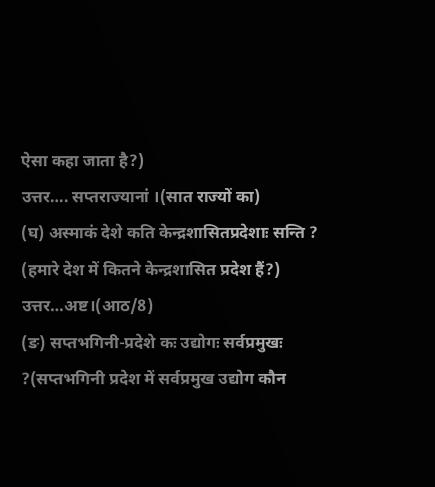ऐसा कहा जाता है?)
उत्तर…. सप्तराज्यानां ।(सात राज्यों का)
(घ) अस्माकं देशे कति केन्द्रशासितप्रदेशाः सन्ति ?
(हमारे देश में कितने केन्द्रशासित प्रदेश हैं?)
उत्तर…अष्ट।(आठ/8)
(ङ) सप्तभगिनी-प्रदेशे कः उद्योगः सर्वप्रमुखः ?(सप्तभगिनी प्रदेश में सर्वप्रमुख उद्योग कौन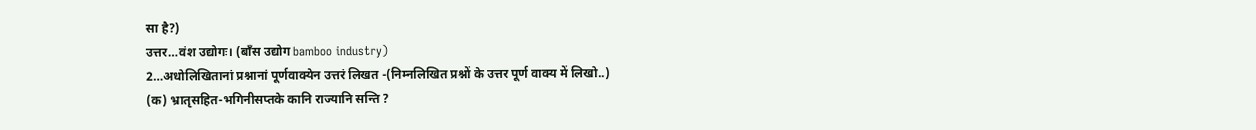सा है?)
उत्तर…वंश उद्योगः। (बाँस उद्योग bamboo industry)
2…अधोलिखितानां प्रश्नानां पूर्णवाक्येन उत्तरं लिखत -(निम्नलिखित प्रश्नों के उत्तर पूर्ण वाक्य में लिखो..)
(क) भ्रातृसहित-भगिनीसप्तके कानि राज्यानि सन्ति ?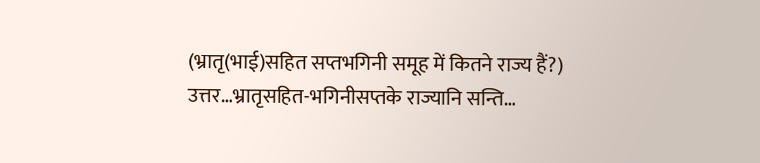(भ्रातृ(भाई)सहित सप्तभगिनी समूह में कितने राज्य हैं?)
उत्तर…भ्रातृसहित-भगिनीसप्तके राज्यानि सन्ति…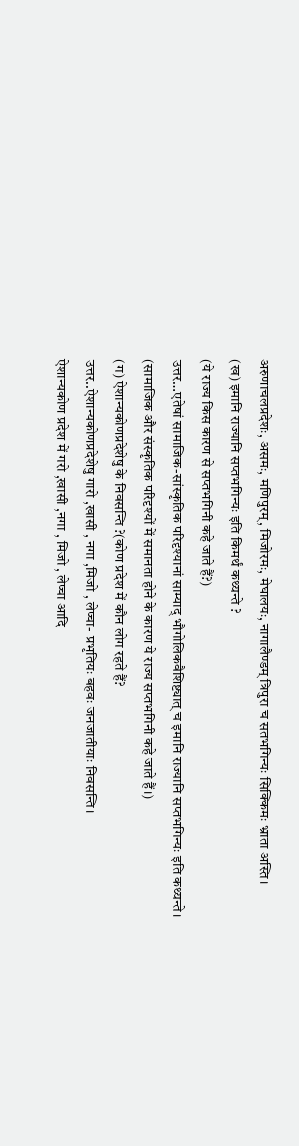अरुणाचलप्रदेशः, असमः, मणिपुरम्, मिजोरमः, मेघालयः, नागालैण्डम् त्रिपुरा च सतभगिन्यः सिक्किमः भ्राता अस्ति ।
(ख) इमानि राज्यानि सप्तभगिन्यः इति किमर्थं कथ्यन्ते ?
(ये राज्य किस कारण से सप्तभगिनी कहे जाते हैं?)
उत्तर…एतेषां सामाजिक-सांस्कृतिक परिदृश्यानां साम्याद् भौगोलिकवैशिष्ट्यात् च इमानि राज्यानि सप्तभगिन्यः इति कथ्यन्ते।
(सामाजिक और संस्कृतिक परिदृश्यों में समानता होने के कारण ये राज्य सप्तभगिनी कहे जाते हैं।)
(ग) ऐशान्यकोणप्रदेशेषु के निवसन्ति ?(कोण प्रदेश में कौन लोग रहते हैं?
उत्तर..ऐशान्यकोणप्रदेशेषु गारो ,खासी , नगा ,मिजो , लेप्चा- प्रभृतियः बहवः जनजातीयाः निवसन्ति।
ऐशान्यकोण प्रदेश में गरो ,खासी ,नगा , मिजो , लेप्चा आदि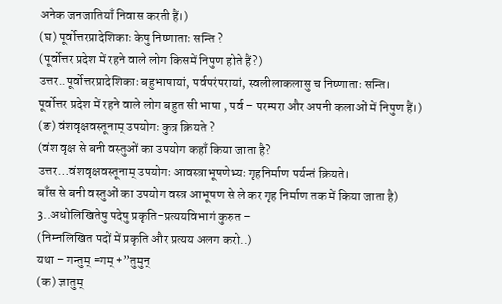अनेक जनजातियाँ निवास करती हैं।)
(घ) पूर्वोत्तरप्रादेशिकाः केषु निष्णाताः सन्ति ?
(पूर्वोत्तर प्रदेश में रहने वाले लोग किसमें निपुण होते हैं?)
उत्तर..पूर्वोत्तरप्रादेशिकाः बहुभाषायां, पर्वपरंपरायां, स्वलीलाकलासु च निष्णाताः सन्ति।
पूर्वोत्तर प्रदेश में रहने वाले लोग बहुत सी भाषा , पर्व – परम्परा और अपनी कलाओं में निपुण हैं।)
(ङ) वंशवृक्षवस्तूनाम् उपयोगः कुत्र क्रियते ?
(वंश वृक्ष से बनी वस्तुओं का उपयोग कहाँ किया जाता है?
उत्तर…वंशवृक्षवस्तूनाम् उपयोगः आवस्त्राभूषणेभ्यः गृहनिर्माण पर्यन्तं क्रियते।
बाँस से बनी वस्तुओं का उपयोग वस्त्र आभूषण से ले कर गृह निर्माण तक में किया जाता है)
3..अधोलिखितेषु पदेषु प्रकृति-प्रत्ययविभागं कुरुत –
(निम्नलिखित पदों में प्रकृति और प्रत्यय अलग करो..)
यथा – गन्तुम् =गम् +”तुमुन्
(क) ज्ञातुम्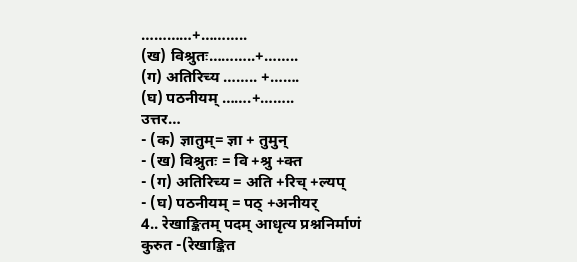…………+………..
(ख) विश्रुतः………..+……..
(ग) अतिरिच्य …….. +…….
(घ) पठनीयम् …….+……..
उत्तर…
- (क) ज्ञातुम्= ज्ञा + तुमुन्
- (ख) विश्रुतः = वि +श्रु +क्त
- (ग) अतिरिच्य = अति +रिच् +ल्यप्
- (घ) पठनीयम् = पठ् +अनीयर्
4.. रेखाङ्कितम् पदम् आधृत्य प्रश्ननिर्माणं कुरुत -(रेखाङ्कित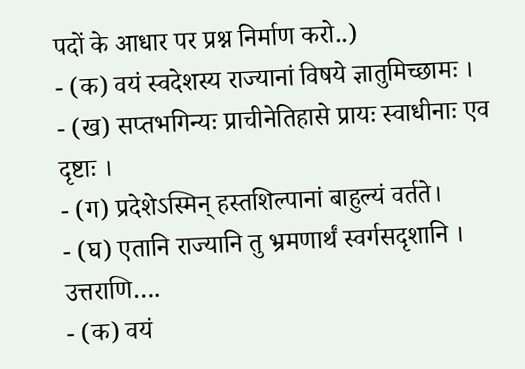पदों के आधार पर प्रश्न निर्माण करो..)
- (क) वयं स्वदेशस्य राज्यानां विषये ज्ञातुमिच्छामः ।
- (ख) सप्तभगिन्यः प्राचीनेतिहासे प्रायः स्वाधीनाः एव दृष्टाः ।
- (ग) प्रदेशेऽस्मिन् हस्तशिल्पानां बाहुल्यं वर्तते।
- (घ) एतानि राज्यानि तु भ्रमणार्थं स्वर्गसदृशानि ।
उत्तराणि….
- (क) वयं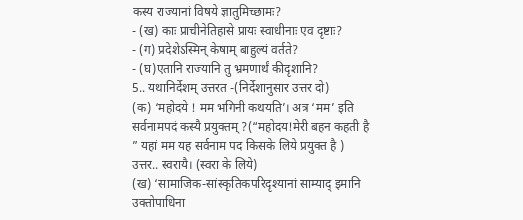कस्य राज्यानां विषये ज्ञातुमिच्छामः?
- (ख) काः प्राचीनेतिहासे प्रायः स्वाधीनाः एव दृष्टाः?
- (ग) प्रदेशेऽस्मिन् केषाम् बाहुल्यं वर्तते?
- (घ)एतानि राज्यानि तु भ्रमणार्थं कीदृशानि?
5.. यथानिर्देशम् उत्तरत -(निर्देशानुसार उत्तर दो)
(क) ‘महोदये ! मम भगिनी कथयति’। अत्र ‘मम’ इति सर्वनामपदं कस्यै प्रयुक्तम् ?(“महोदय!मेरी बहन कहती है ” यहां मम यह सर्वनाम पद किसके लिये प्रयुक्त है )
उत्तर.. स्वरायै। (स्वरा के लिये)
(ख) ‘सामाजिक-सांस्कृतिकपरिदृश्यानां साम्याद् इमानि उक्तोपाधिना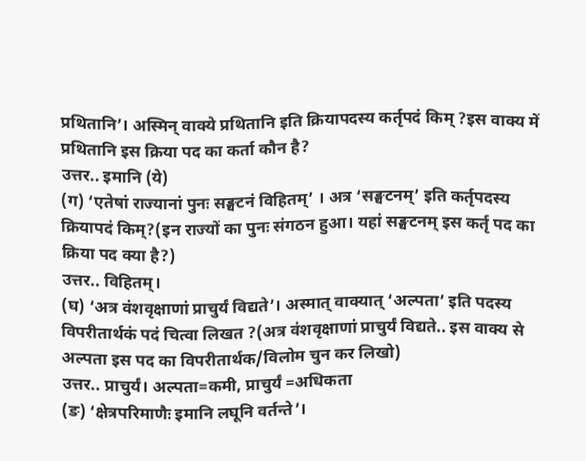प्रथितानि’। अस्मिन् वाक्ये प्रथितानि इति क्रियापदस्य कर्तृपदं किम् ?इस वाक्य में प्रथितानि इस क्रिया पद का कर्ता कौन है?
उत्तर.. इमानि (ये)
(ग) ‘एतेषां राज्यानां पुनः सङ्घटनं विहितम्’ । अत्र ‘सङ्घटनम्’ इति कर्तृपदस्य क्रियापदं किम्?(इन राज्यों का पुनः संगठन हुआ। यहां सङ्घटनम् इस कर्तृ पद का क्रिया पद क्या है?)
उत्तर.. विहितम्।
(घ) ‘अत्र वंशवृक्षाणां प्राचुर्यं विद्यते’। अस्मात् वाक्यात् ‘अल्पता’ इति पदस्य विपरीतार्थकं पदं चित्वा लिखत ?(अत्र वंशवृक्षाणां प्राचुर्यं विद्यते.. इस वाक्य से अल्पता इस पद का विपरीतार्थक/विलोम चुन कर लिखो)
उत्तर.. प्राचुर्यं। अल्पता=कमी, प्राचुर्यं =अधिकता
(ङ) ‘क्षेत्रपरिमाणैः इमानि लघूनि वर्तन्ते’।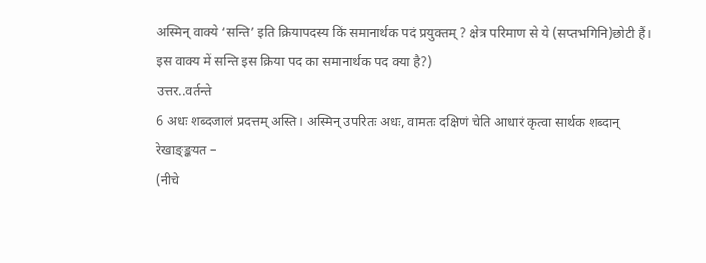अस्मिन् वाक्ये ‘सन्ति’ इति क्रियापदस्य किं समानार्थक पदं प्रयुक्तम् ? क्षेत्र परिमाण से ये (सप्तभगिनि)छोटी हैं। इस वाक्य में सन्ति इस क्रिया पद का समानार्थक पद क्या है?)
उत्तर..वर्तन्ते
6 अधः शब्दजालं प्रदत्तम् अस्ति। अस्मिन् उपरितः अधः, वामतः दक्षिणं चेति आधारं कृत्वा सार्थक शब्दान् रेखाङ्ङ्कयत –
(नीचे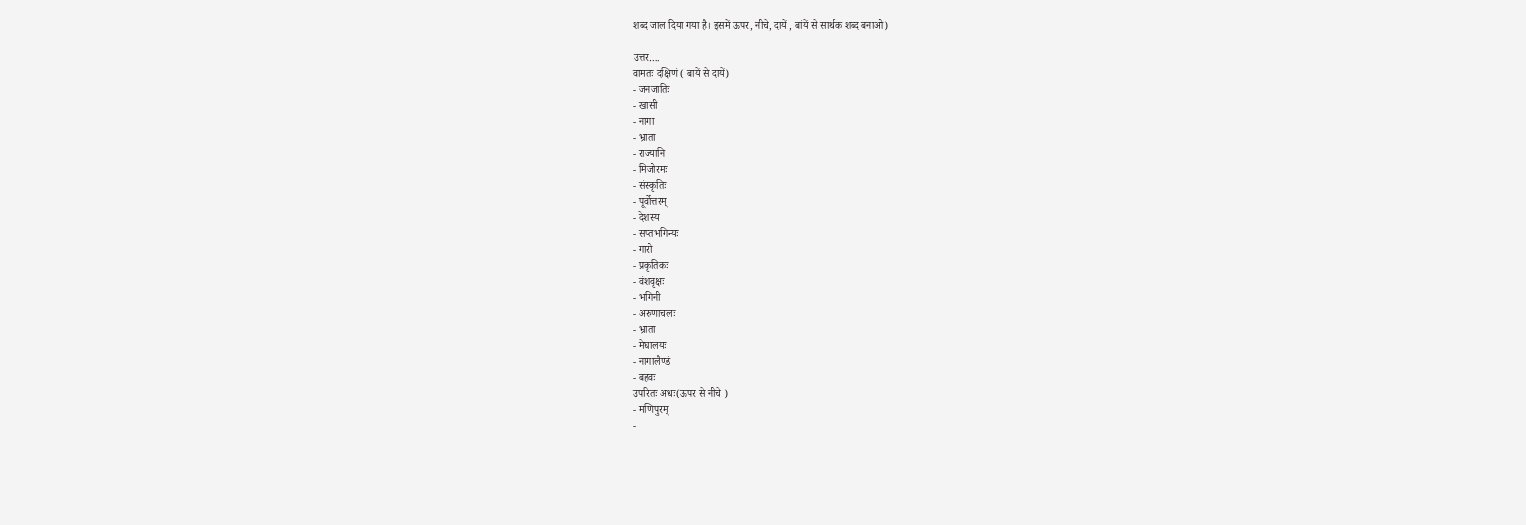शब्द जाल दिया गया है। इसमें ऊपर, नीचे, दायें , बांयें से सार्थक शब्द बनाओ)

उत्तर….
वामतः दक्षिणं ( बायें से दायें)
- जनजातिः
- खासी
- नागा
- भ्राता
- राज्यानि
- मिजोरमः
- संस्कृतिः
- पूर्वोत्तरम्
- देशस्य
- सप्तभगिन्यः
- गारो
- प्रकृतिकः
- वंशवृक्षः
- भगिनी
- अरुणाचलः
- भ्राता
- मेघालयः
- नागालैण्डं
- बहवः
उपरितः अधः(ऊपर से नीचे )
- मणिपुरम्
-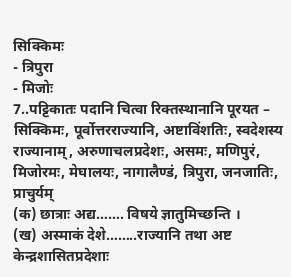सिक्किमः
- त्रिपुरा
- मिजोः
7..पट्टिकातः पदानि चित्वा रिक्तस्थानानि पूरयत –
सिक्किमः, पूर्वोत्तरराज्यानि, अष्टाविंशतिः, स्वदेशस्य राज्यानाम्, अरुणाचलप्रदेशः, असमः, मणिपुरं, मिजोरमः, मेघालयः, नागालैण्डं, त्रिपुरा, जनजातिः, प्राचुर्यम्
(क) छात्राः अद्य……. विषये ज्ञातुमिच्छन्ति ।
(ख) अस्माकं देशे……..राज्यानि तथा अष्ट केन्द्रशासितप्रदेशाः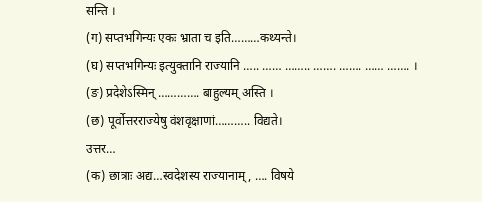सन्ति ।
(ग) सप्तभगिन्यः एकः भ्राता च इति………कथ्यन्ते।
(घ) सप्तभगिन्यः इत्युक्तानि राज्यानि ….. …… …….. ……. ……. …… ……. ।
(ङ) प्रदेशेऽस्मिन् …………. बाहुल्यम् अस्ति ।
(छ) पूर्वोत्तरराज्येषु वंशवृक्षाणां……….. विद्यते।
उत्तर…
(क) छात्राः अद्य…स्वदेशस्य राज्यानाम्, …. विषये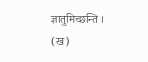ज्ञातुमिच्छन्ति ।
(ख)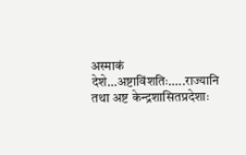अस्माकं देशे…अष्टाविंशतिः…..राज्यानि तथा अष्ट केन्द्रशासितप्रदेशाः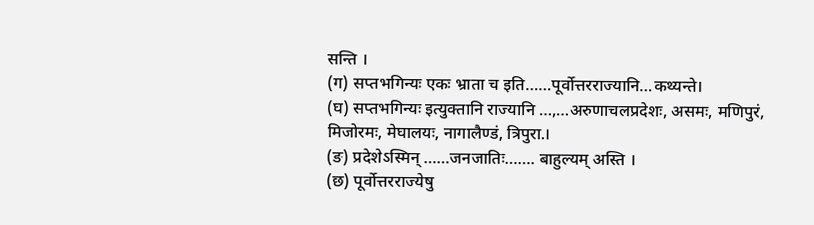सन्ति ।
(ग) सप्तभगिन्यः एकः भ्राता च इति……पूर्वोत्तरराज्यानि…कथ्यन्ते।
(घ) सप्तभगिन्यः इत्युक्तानि राज्यानि …,…अरुणाचलप्रदेशः, असमः, मणिपुरं, मिजोरमः, मेघालयः, नागालैण्डं, त्रिपुरा.।
(ङ) प्रदेशेऽस्मिन् ……जनजातिः……. बाहुल्यम् अस्ति ।
(छ) पूर्वोत्तरराज्येषु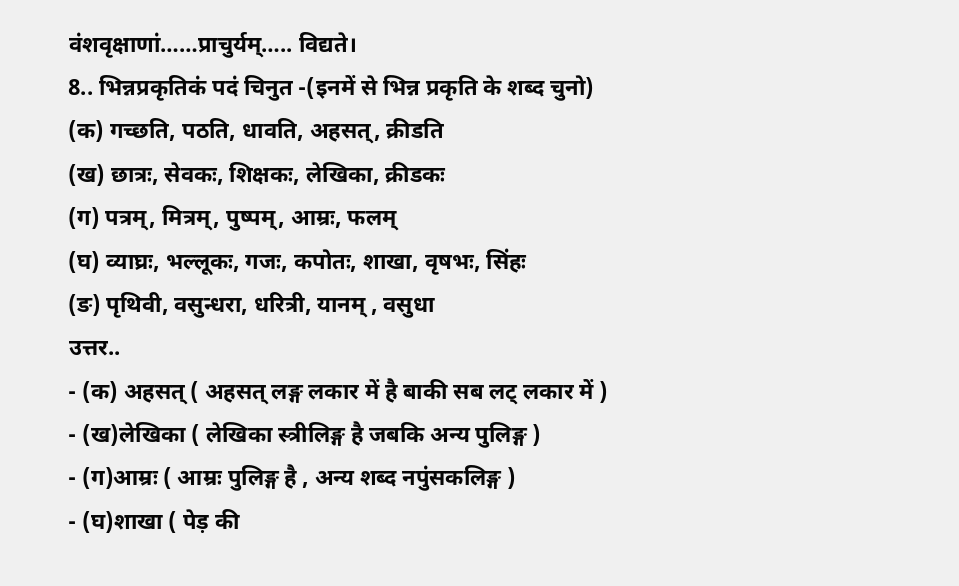वंशवृक्षाणां……प्राचुर्यम्….. विद्यते।
8.. भिन्नप्रकृतिकं पदं चिनुत -(इनमें से भिन्न प्रकृति के शब्द चुनो)
(क) गच्छति, पठति, धावति, अहसत्, क्रीडति
(ख) छात्रः, सेवकः, शिक्षकः, लेखिका, क्रीडकः
(ग) पत्रम्, मित्रम्, पुष्पम्, आम्रः, फलम्
(घ) व्याघ्रः, भल्लूकः, गजः, कपोतः, शाखा, वृषभः, सिंहः
(ङ) पृथिवी, वसुन्धरा, धरित्री, यानम् , वसुधा
उत्तर..
- (क) अहसत् ( अहसत् लङ्ग लकार में है बाकी सब लट् लकार में )
- (ख)लेखिका ( लेखिका स्त्रीलिङ्ग है जबकि अन्य पुलिङ्ग )
- (ग)आम्रः ( आम्रः पुलिङ्ग है , अन्य शब्द नपुंसकलिङ्ग )
- (घ)शाखा ( पेड़ की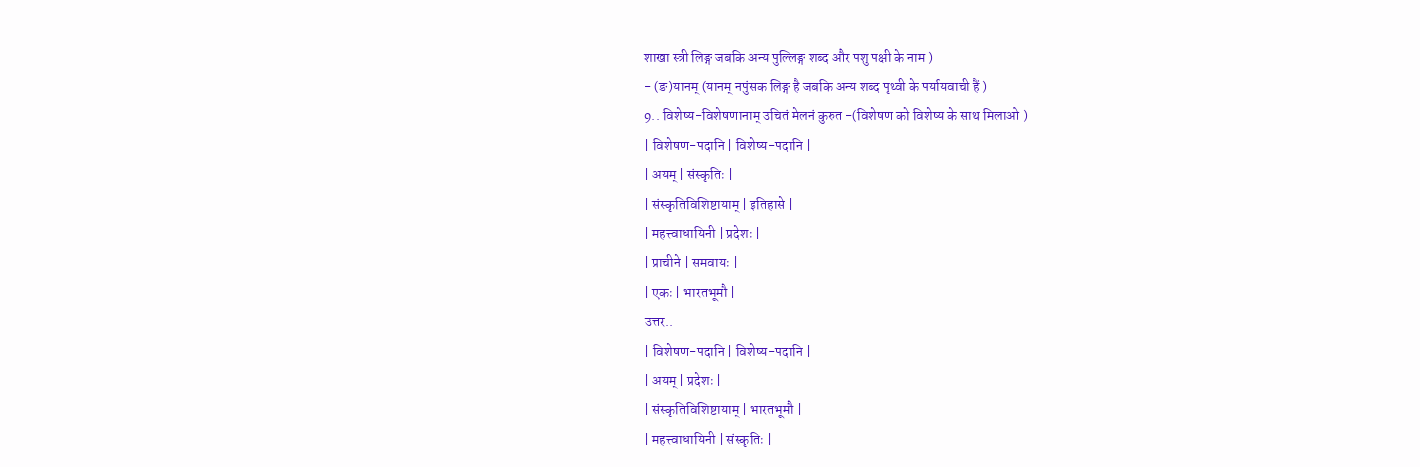शाखा स्त्री लिङ्ग जबकि अन्य पुल्लिङ्ग शब्द और पशु पक्षी के नाम )
- (ङ)यानम् (यानम् नपुंसक लिङ्ग है जबकि अन्य शब्द पृथ्वी के पर्यायवाची हैं )
9.. विशेष्य-विशेषणानाम् उचितं मेलनं कुरुत -(विशेषण को विशेष्य के साथ मिलाओ )
| विशेषण-पदानि | विशेष्य-पदानि |
| अयम् | संस्कृतिः |
| संस्कृतिविशिष्टायाम् | इतिहासे |
| महत्त्वाधायिनी | प्रदेशः |
| प्राचीने | समवायः |
| एकः | भारतभूमौ |
उत्तर..
| विशेषण-पदानि | विशेष्य-पदानि |
| अयम् | प्रदेशः |
| संस्कृतिविशिष्टायाम् | भारतभूमौ |
| महत्त्वाधायिनी | संस्कृतिः |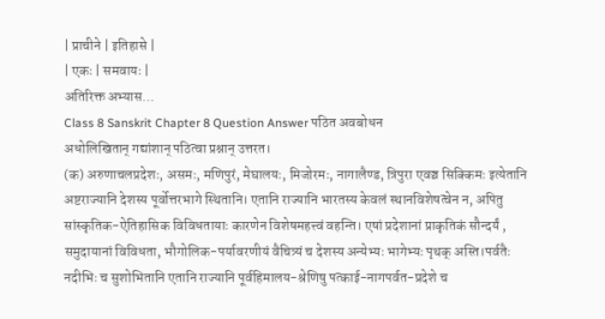| प्राचीने | इतिहासे |
| एकः | समवायः |
अतिरिक्त अभ्यास…
Class 8 Sanskrit Chapter 8 Question Answer पठित अवबोधन
अधोलिखितान् गद्यांशान् पठित्वा प्रश्नान् उत्तरत।
(क) अरुणाचलप्रदेशः, असमः, मणिपुरं, मेघालयः, मिजोरमः, नागालैण्ड, त्रिपुरा एवञ्च सिक्किमः इत्येतानि अष्टराज्यानि देशस्य पूर्वोत्तरभागे स्थितानि। एतानि राज्यानि भारतस्य केवलं स्थानविशेषत्वेन न, अपितु सांस्कृतिक-ऐतिहासिक विविधतायाः कारणेन विशेषमहत्त्वं वहन्ति। एषां प्रदेशानां प्राकृतिकं सौन्दर्यं , समुदायानां विविधता, भौगोलिक-पर्यावरणीयं वैचित्र्यं च देशस्य अन्येभ्यः भागेभ्यः पृथक् अस्ति।पर्वतैः नदीभिः च सुशोभितानि एतानि राज्यानि पूर्वहिमालय-श्रेणिषु पत्काई-नागपर्वत-प्रदेशे च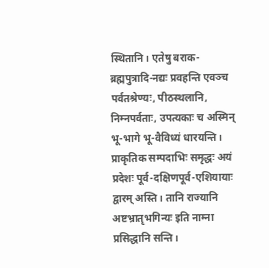स्थितानि। एतेषु बराक-ब्रह्मपुत्रादि-नद्यः प्रवहन्ति एवञ्च पर्वतश्रेण्यः, पीठस्थलानि, निम्नपर्वताः, उपत्यकाः च अस्मिन् भू-भागे भू-वैविध्यं धारयन्ति। प्राकृतिक सम्पदाभिः समृद्धः अयं प्रदेशः पूर्व-दक्षिणपूर्व-एशियायाः द्वारम् अस्ति। तानि राज्यानि अष्टभ्रातृभगिन्यः इति नाम्ना प्रसिद्धानि सन्ति।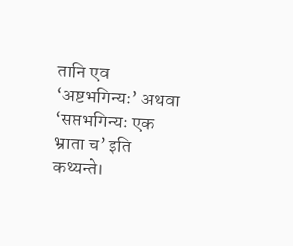तानि एव ‘अष्टभगिन्यः’ अथवा ‘सप्तभगिन्यः एक भ्राता च’ इति कथ्यन्ते।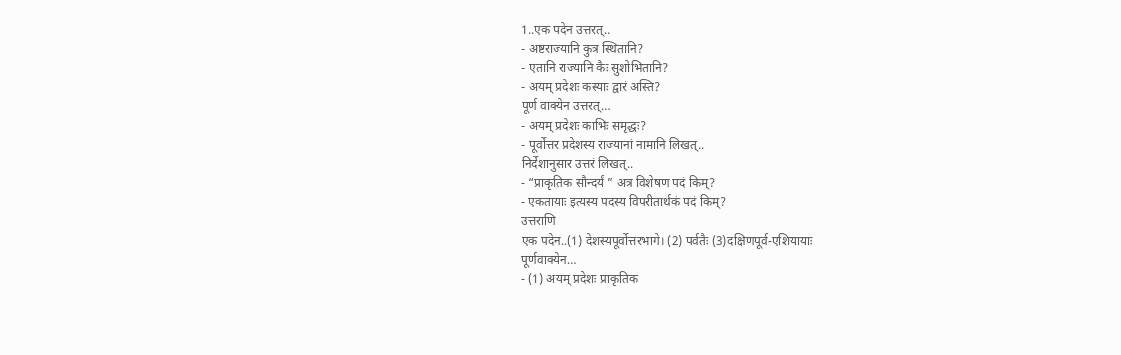1..एक पदेन उत्तरत्..
- अष्टराज्यानि कुत्र स्थितानि?
- एतानि राज्यानि कैः सुशोभितानि?
- अयम् प्रदेशः कस्याः द्वारं अस्ति?
पूर्ण वाक्येन उत्तरत्…
- अयम् प्रदेशः काभिः समृद्धः?
- पूर्वोत्तर प्रदेशस्य राज्यानां नामानि लिखत्..
निर्देशानुसार उत्तरं लिखत्..
- “प्राकृतिक सौन्दर्यं ” अत्र विशेषण पदं किम्?
- एकतायाः इत्यस्य पदस्य विपरीतार्थकं पदं किम्?
उत्तराणि
एक पदेन..(1) देशस्यपूर्वोत्तरभागे। (2) पर्वतैः (3)दक्षिणपूर्व-एशियायाः
पूर्णवाक्येन…
- (1) अयम् प्रदेशः प्राकृतिक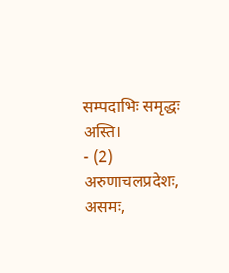सम्पदाभिः समृद्धः अस्ति।
- (2) अरुणाचलप्रदेशः, असमः,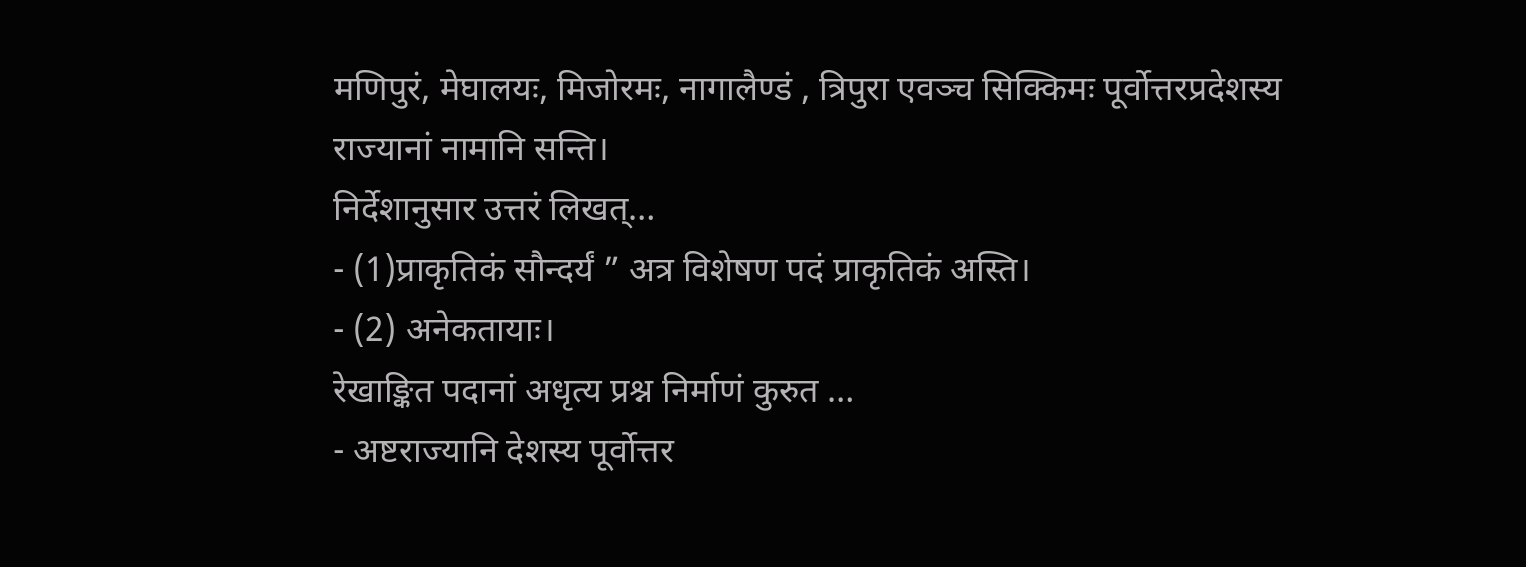मणिपुरं, मेघालयः, मिजोरमः, नागालैण्डं , त्रिपुरा एवञ्च सिक्किमः पूर्वोत्तरप्रदेशस्य राज्यानां नामानि सन्ति।
निर्देशानुसार उत्तरं लिखत्…
- (1)प्राकृतिकं सौन्दर्यं ” अत्र विशेषण पदं प्राकृतिकं अस्ति।
- (2) अनेकतायाः।
रेखाङ्कित पदानां अधृत्य प्रश्न निर्माणं कुरुत …
- अष्टराज्यानि देशस्य पूर्वोत्तर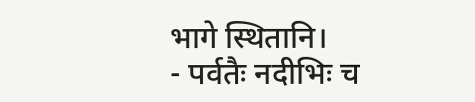भागे स्थितानि।
- पर्वतैः नदीभिः च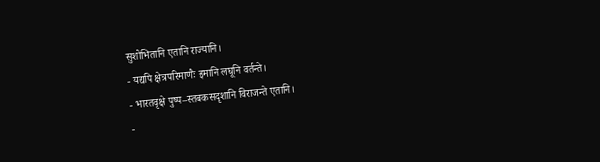सुशोभितानि एतानि राज्यानि।
- यद्यपि क्षेत्रपरिमाणैः इमानि लघूनि वर्तन्ते।
- भारतवृक्षे पुष्प–स्तबकसदृशानि विराजन्ते एतानि।
-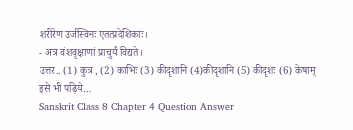शरीरेण उर्जस्विनः एतत्प्रदेशिकाः।
- अत्र वंशवृक्षाणां प्राचुर्यं विद्यते।
उत्तर.. (1) कुत्र , (2) काभिः (3) कीदृशानि (4)कीदृशानि (5) कीदृशः (6) केषाम्
इसे भी पढ़िये…
Sanskrit Class 8 Chapter 4 Question Answer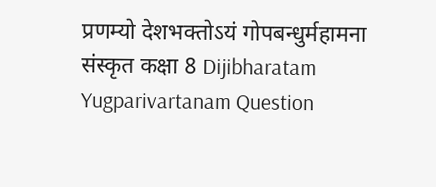प्रणम्यो देशभक्तोऽयं गोपबन्धुर्महामना
संस्कृत कक्षा 8 Dijibharatam Yugparivartanam Question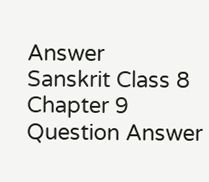Answer
Sanskrit Class 8 Chapter 9 Question Answer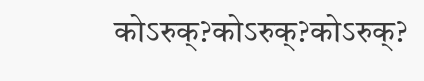कोऽरुक्?कोऽरुक्?कोऽरुक्?